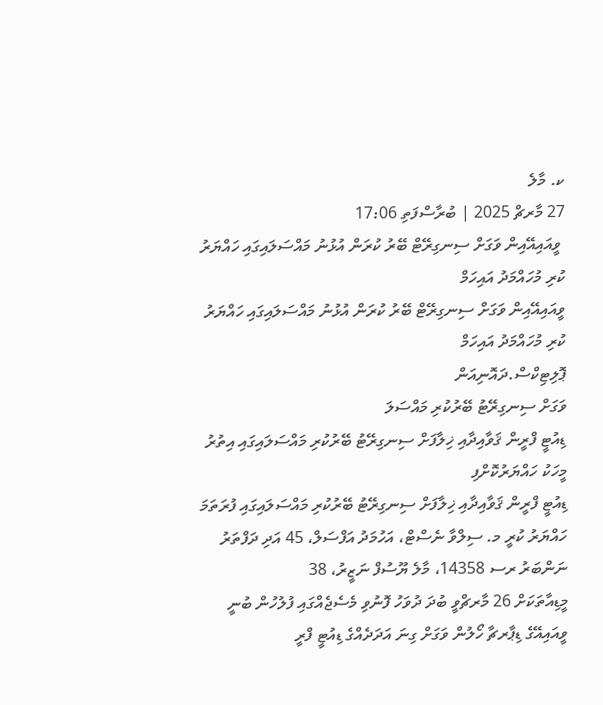ކ. މާލެ
27 މާރޗް 2025 | ބުރާސްފަތި 17:06
 ވީއައިއޭއިން ވަގަށް ސިނގިރޭޓް ބޭރު ކުރަން އުޅުނު މައްސަލައިގައި ހައްޔަރު ކުރި މުހައްމަދު އައިހަމް
ވީއައިއޭއިން ވަގަށް ސިނގިރޭޓް ބޭރު ކުރަން އުޅުނު މައްސަލައިގައި ހައްޔަރު ކުރި މުހައްމަދު އައިހަމް
ޕޮލިޓިކްސް.ދައޮނިއަން
ވަގަށް ސިނގިރޭޓު ބޭރުކުރި މައްސަލަ
ޑިއުޓީ ފްރީން ޤަވާއިދާއި ޚިލާފަށް ސިނގިރޭޓު ބޭރުކުރި މައްސަލައިގައި އިތުރު މީހަކު ހައްޔަރުކޮށްފި
ޑިއުޓީ ފްރީން ޤަވާއިދާއި ޚިލާފަށް ސިނގިރޭޓު ބޭރުކުރި މައްސަލައިގައި ފުރަތަމަ ހައްޔަރު ކުރީ މ. ސިލްވާ ނެސްޓް، އަހުމަދު އަފްސަލް، 45 އަދި ދަފްތަރު ނަންބަރު ރސ 14358، މާލެ ޔޫސުފް ނަޒީރު، 38
މީޑިއާތަކަށް 26 މާރޗްވީ ބުދަ ދުވަހު ފޮނުވި މެސެޖެއްގައި ފުލުހުން ބުނީ ވީއައިއޭގެ ޑިޕާރޗާ ހޯލުން ވަގަށް ގިނަ އަދަދެއްގެ ޑިއުޓީ ފްރީ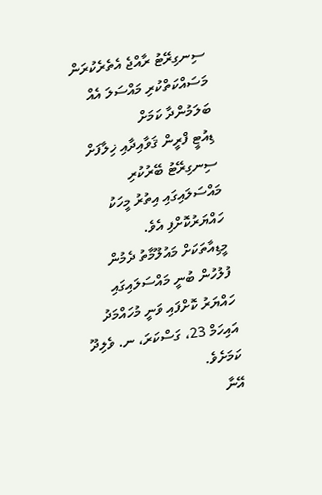ސިނގިރޭޓު ރާއްޖެ އެތެރެކުރަން މަސައްކަތްކުރި މައްސަލަ އެއް ބަލަމުންދާ ކަމަށް
ޑިއުޓީ ފްރީން ޤަވާއިދާއި ޚިލާފަށް ސިނގިރޭޓު ބޭރުކުރި މައްސަލައިގައި އިތުރު މީހަކު ހައްޔަރުކޮށްފި އެވެ.
މީޑިއާތަކަށް މައުލޫމާތު ދެމުން ފުލުހުން ބުނީ މައްސަލައިގައި ހައްޔަރު ކޮށްފައި ވަނީ މުހައްމަދު އައިހަމް 23، ގަސްކަރަ، ނ. ވެލިދޫ ކަމަށެވެ.
އޭނާ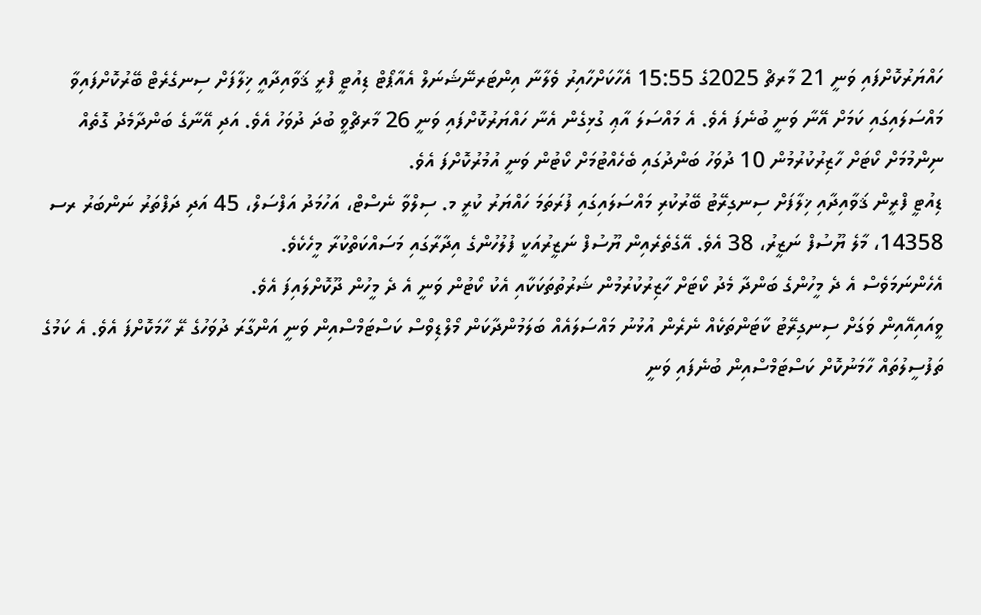ހައްޔަރުކޮށްފައި ވަނީ 21 މާރޗް 2025ގެ 15:55 އެހާކަށްހާއިރު ވެލާނާ އިންޓަރނޭޝަނަލް އެއާޕޯޓް ޑިއުޓީ ފްރީ ޤަވާއިދާއީ ޚިލާފަށް ސިނގެރެޓް ބޭރުކޮށްފައިވާ މައްސަލައިގައި ކަމަށް އޭނާ ވަނީ ބުނެފަ އެވެ. އެ މައްސަލަ އާޢި ގުޅިގެން އެނާ ހައްޔަރުކޮށްފައި ވަނީ 26 މާރޗްވީ ބުދަ ދުވަހު އެވެ. އަދި އޭނާގެ ބަންދާމެދު ގޮތެއް ނިންމުމަށް ކޯޓަށް ހާޒިރުކުރުމުން 10 ދުވަހު ބަންދުގައި ބެހެއްޓުމަށް ކޯޓުން ވަނީ އުމުރުކޮށްފަ އެވެ.
ޑިއުޓީ ފްރީން ޤަވާއިދާއި ޚިލާފަށް ސިނގިރޭޓު ބޭރުކުރި މައްސަލައިގައި ފުރަތަމަ ހައްޔަރު ކުރީ މ. ސިލްވާ ނެސްޓް، އަހުމަދު އަފްސަލް، 45 އަދި ދަފްތަރު ނަންބަރު ރސ 14358، މާލެ ޔޫސުފް ނަޒީރު، 38 އެވެ. އޭގެތެރެއިން ޔޫސުފް ނަޒީރުއަކީ ފުލުހުންގެ އިދާރާގައި މަސައްކަތްކުރާ މީހެކެވެ.
އެހެންނަމަވެސް އެ ދެ މީހުންގެ ބަންދާ މެދު ކޯޓަށް ހާޒިރުކުރުމުން ޝަރުތުތަކަކާއި އެކު ކޯޓުން ވަނީ އެ ދެ މީހުން ދޫކޮށްލައިފަ އެވެ.
ވީއައިއޭއިން ވަގަށް ސިނގިރޭޓު ކާޓަންތަކެއް ނެރެން އުޅުނު މައްސަލައެއް ބަލަމުންދާކަން މޯލްޑިވްސް ކަސްޓަމްސްއިން ވަނީ އަންގާރަ ދުވަހުގެ ރޭ ހާމަކޮށްފަ އެވެ. އެ ކަމުގެ ތަފުސީލުތައް ހާމަނުކޮށް ކަސްޓަމްސްއިން ބުނެފައި ވަނީ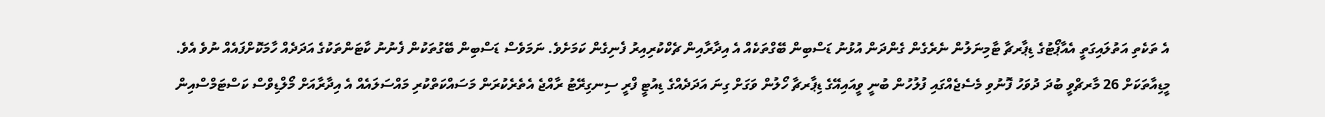އެ ތަކެތި އަތުލައިގަތީ އެއާޕޯޓުގެ ޑިޕާރޗާ ޓާމިނަލުން ނެރެގެން ގެންދަން އުޅުނު ޑަސްބިން ބޭގްތަކެއް އެ އިދާރާއިން ޗެކްކުރިއިރު ފެނިގެން ކަމަށެވެ. ނަމަވެސް ޑަސްބިން ބޭގުތަކުން ފެނުނު ކާޓަންތަކުގެ އަދަދެއް ހާމަކޮށްފައެއް ނުވެ އެވެ.
މީޑިއާތަކަށް 26 މާރޗްވީ ބުދަ ދުވަހު ފޮނުވި މެސެޖެއްގައި ފުލުހުން ބުނީ ވީއައިއޭގެ ޑިޕާރޗާ ހޯލުން ވަގަށް ގިނަ އަދަދެއްގެ ޑިއުޓީ ފްރީ ސިނގިރޭޓު ރާއްޖެ އެތެރެކުރަން މަސައްކަތްކުރި މައްސަލައެއް އެ އިދާރާއަށް މޯލްޑިވްސް ކަސްޓަމްސްއިން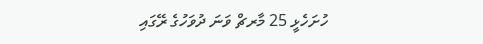ހުށަހެޅީ 25 މާރޗް ވަނަ ދުވަހުގެ ރޭގައި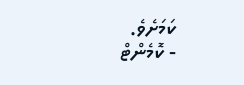ކަމަށެވެ.
- ކޮމެންޓް